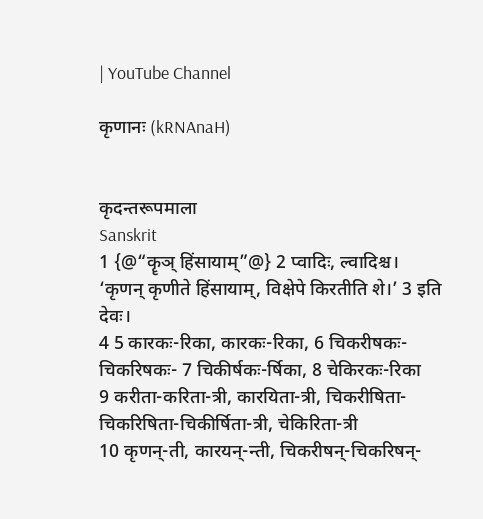| YouTube Channel

कृणानः (kRNAnaH)


कृदन्तरूपमाला
Sanskrit
1 {@“कॄञ् हिंसायाम्”@} 2 प्वादिः, ल्वादिश्च।
‘कृणन् कृणीते हिंसायाम्, विक्षेपे किरतीति शे।’ 3 इति देवः।
4 5 कारकः-रिका, कारकः-रिका, 6 चिकरीषकः-चिकरिषकः- 7 चिकीर्षकः-र्षिका, 8 चेकिरकः-रिका
9 करीता-करिता-त्री, कारयिता-त्री, चिकरीषिता-चिकरिषिता-चिकीर्षिता-त्री, चेकिरिता-त्री
10 कृणन्-ती, कारयन्-न्ती, चिकरीषन्-चिकरिषन्-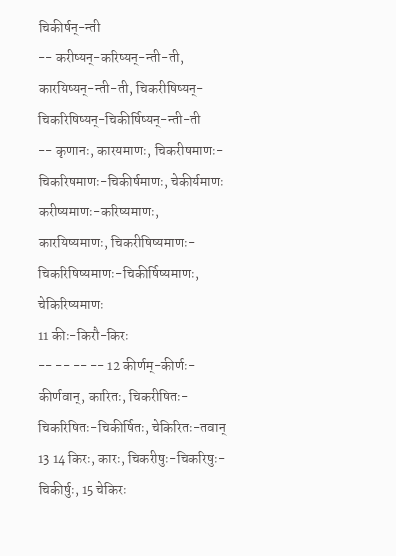चिकीर्षन्-न्ती
-- करीष्यन्-करिष्यन्-न्ती-ती, कारयिष्यन्-न्ती-ती, चिकरीषिष्यन्-चिकरिषिष्यन्-चिकीर्षिष्यन्-न्ती-ती
-- कृणानः, कारयमाणः, चिकरीषमाणः-चिकरिषमाणः-चिकीर्षमाणः, चेकीर्यमाणः
करीष्यमाणः-करिष्यमाणः, कारयिष्यमाणः, चिकरीषिष्यमाणः-चिकरिषिष्यमाणः-चिकीर्षिष्यमाणः, चेकिरिष्यमाणः
11 कीः-किरौ-किरः
-- -- -- -- 12 कीर्णम्-कीर्णः-कीर्णवान्, कारितः, चिकरीषितः-चिकरिषितः-चिकीर्षितः, चेकिरितः-तवान्
13 14 किरः, कारः, चिकरीषुः-चिकरिषुः-चिकीर्षुः, 15 चेकिरः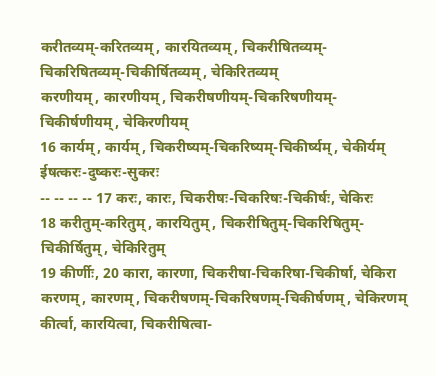करीतव्यम्-करितव्यम्, कारयितव्यम्, चिकरीषितव्यम्-चिकरिषितव्यम्-चिकीर्षितव्यम्, चेकिरितव्यम्
करणीयम्, कारणीयम्, चिकरीषणीयम्-चिकरिषणीयम्-चिकीर्षणीयम्, चेकिरणीयम्
16 कार्यम्, कार्यम्, चिकरीष्यम्-चिकरिष्यम्-चिकीर्ष्यम्, चेकीर्यम्
ईषत्करः-दुष्करः-सुकरः
-- -- -- -- 17 करः, कारः, चिकरीषः-चिकरिषः-चिकीर्षः, चेकिरः
18 करीतुम्-करितुम्, कारयितुम्, चिकरीषितुम्-चिकरिषितुम्-चिकीर्षितुम्, चेकिरितुम्
19 कीर्णीः, 20 कारा, कारणा, चिकरीषा-चिकरिषा-चिकीर्षा, चेकिरा
करणम्, कारणम्, चिकरीषणम्-चिकरिषणम्-चिकीर्षणम्, चेकिरणम्
कीर्त्वा, कारयित्वा, चिकरीषित्वा-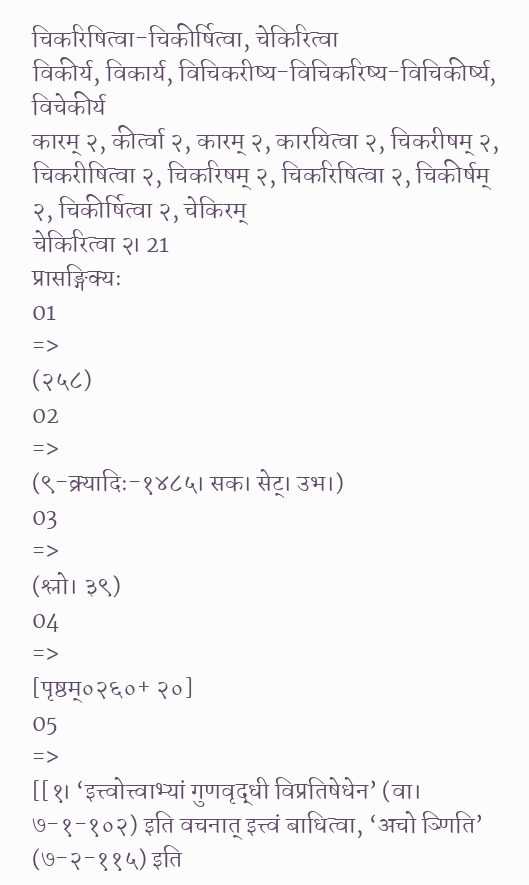चिकरिषित्वा-चिकीर्षित्वा, चेकिरित्वा
विकीर्य, विकार्य, विचिकरीष्य-विचिकरिष्य-विचिकीर्ष्य, विचेकीर्य
कारम् २, कीर्त्वा २, कारम् २, कारयित्वा २, चिकरीषम् २, चिकरीषित्वा २, चिकरिषम् २, चिकरिषित्वा २, चिकीर्षम् २, चिकीर्षित्वा २, चेकिरम्
चेकिरित्वा २। 21
प्रासङ्गिक्यः
01
=>
(२५८)
02
=>
(९-क्र्यादिः-१४८५। सक। सेट्। उभ।)
03
=>
(श्लो। ३९)
04
=>
[पृष्ठम्०२६०+ २०]
05
=>
[[१। ‘इत्त्वोत्त्वाभ्यां गुणवृद्धी विप्रतिषेधेन’ (वा। ७-१-१०२) इति वचनात् इत्त्वं बाधित्वा, ‘अचो ञ्णिति’ (७-२-११५) इति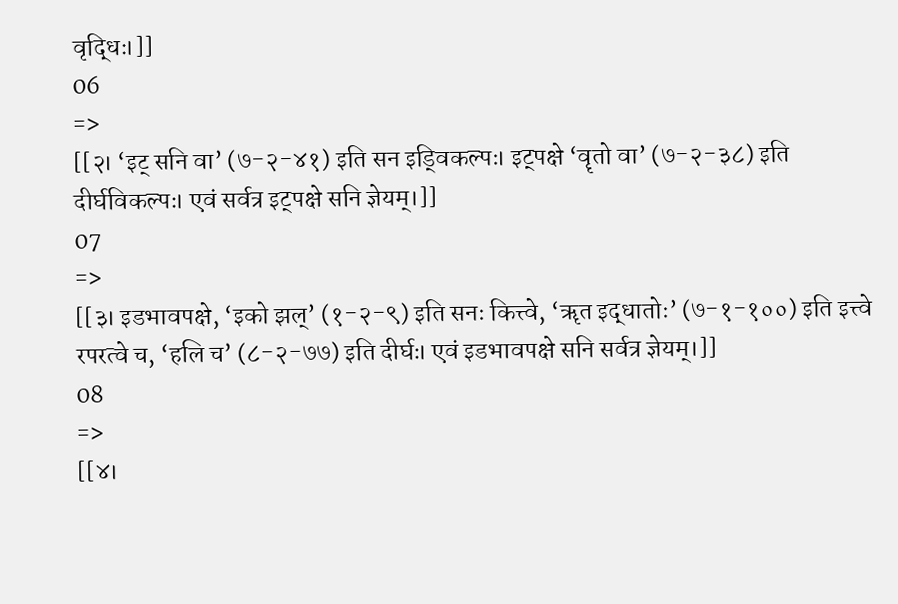वृद्धिः।]]
06
=>
[[२। ‘इट् सनि वा’ (७-२-४१) इति सन इड्विकल्पः। इट्पक्षे ‘वॄतो वा’ (७-२-३८) इति दीर्घविकल्पः। एवं सर्वत्र इट्पक्षे सनि ज्ञेयम्।]]
07
=>
[[३। इडभावपक्षे, ‘इको झल्’ (१-२-९) इति सनः कित्त्वे, ‘ॠत इद्धातोः’ (७-१-१००) इति इत्त्वे रपरत्वे च, ‘हलि च’ (८-२-७७) इति दीर्घः। एवं इडभावपक्षे सनि सर्वत्र ज्ञेयम्।]]
08
=>
[[४।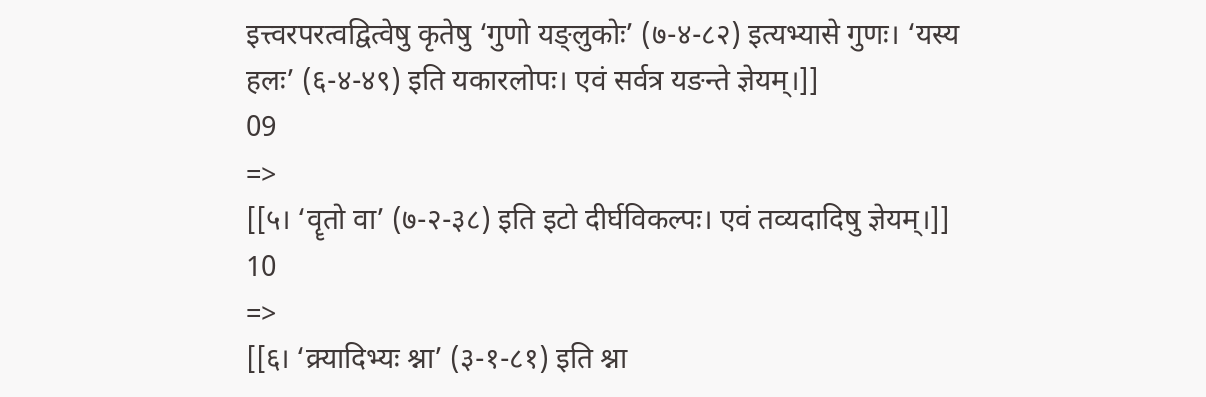इत्त्वरपरत्वद्वित्वेषु कृतेषु ‘गुणो यङ्लुकोः’ (७-४-८२) इत्यभ्यासे गुणः। ‘यस्य हलः’ (६-४-४९) इति यकारलोपः। एवं सर्वत्र यङन्ते ज्ञेयम्।]]
09
=>
[[५। ‘वॄतो वा’ (७-२-३८) इति इटो दीर्घविकल्पः। एवं तव्यदादिषु ज्ञेयम्।]]
10
=>
[[६। ‘क्र्यादिभ्यः श्ना’ (३-१-८१) इति श्ना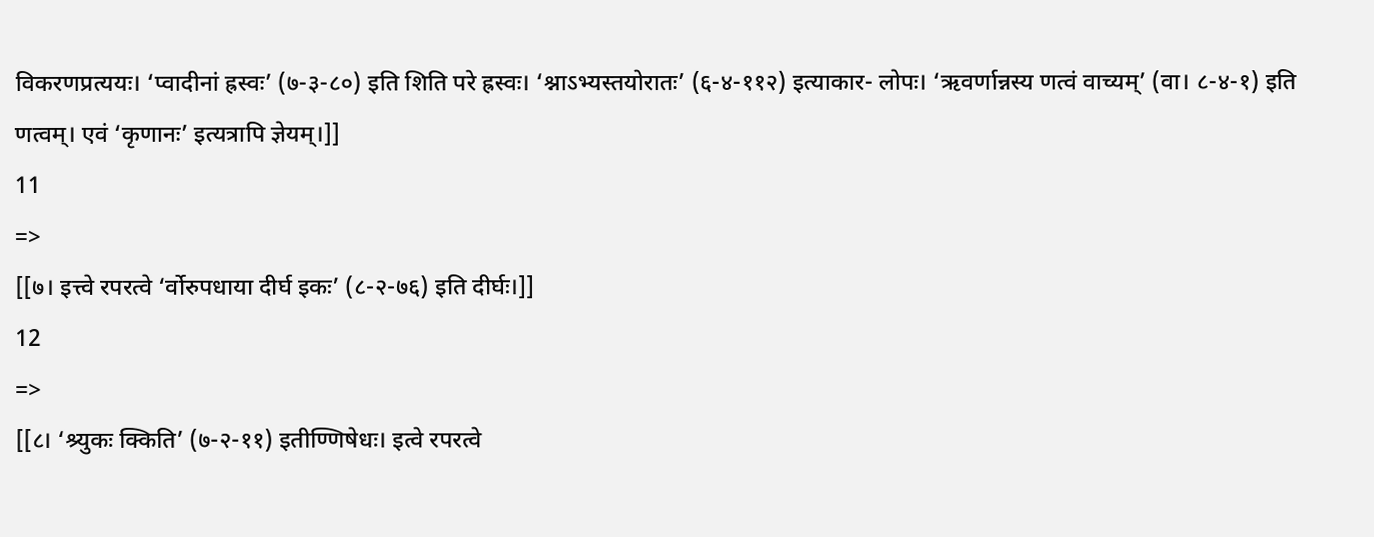विकरणप्रत्ययः। ‘प्वादीनां ह्रस्वः’ (७-३-८०) इति शिति परे ह्रस्वः। ‘श्नाऽभ्यस्तयोरातः’ (६-४-११२) इत्याकार- लोपः। ‘ऋवर्णान्नस्य णत्वं वाच्यम्’ (वा। ८-४-१) इति णत्वम्। एवं ‘कृणानः’ इत्यत्रापि ज्ञेयम्।]]
11
=>
[[७। इत्त्वे रपरत्वे ‘र्वोरुपधाया दीर्घ इकः’ (८-२-७६) इति दीर्घः।]]
12
=>
[[८। ‘श्र्युकः क्किति’ (७-२-११) इतीण्णिषेधः। इत्वे रपरत्वे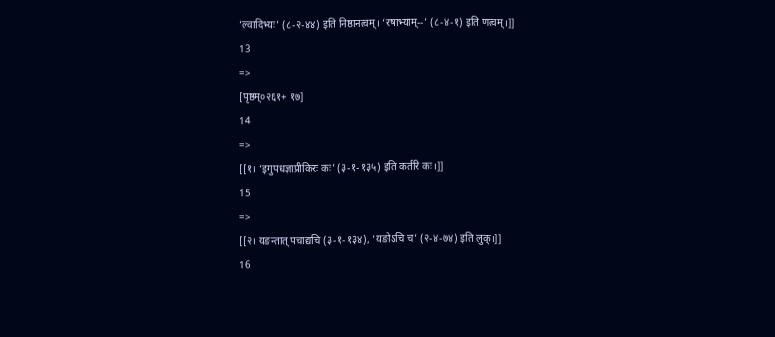‘ल्वादिभ्यः’ (८-२-४४) इति निष्ठानत्वम्। ‘रषाभ्याम्--’ (८-४-१) इति णत्वम्।]]
13
=>
[पृष्ठम्०२६१+ १७]
14
=>
[[१। ‘इगुपधज्ञाप्रीकिरः कः’ (३-१-१३५) इति कर्तरि कः।]]
15
=>
[[२। यङन्तात् पचाद्यचि (३-१-१३४), ‘यङोऽचि च’ (२-४-७४) इति लुक्।]]
16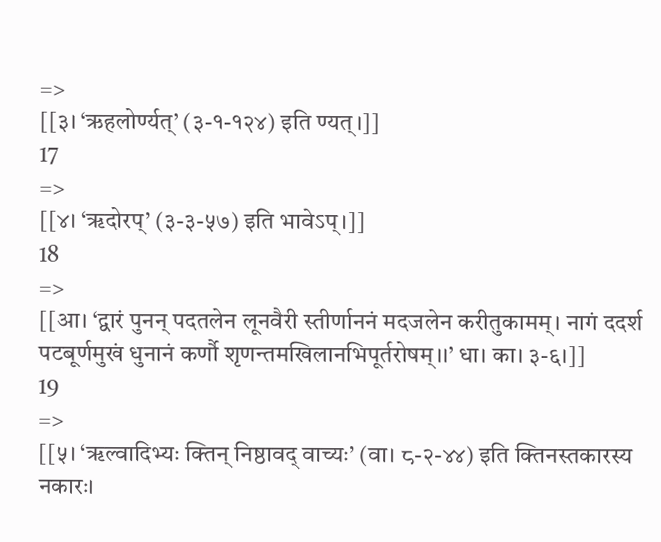=>
[[३। ‘ऋहलोर्ण्यत्’ (३-१-१२४) इति ण्यत्।]]
17
=>
[[४। ‘ॠदोरप्’ (३-३-५७) इति भावेऽप्।]]
18
=>
[[आ। ‘द्वारं पुनन् पदतलेन लूनवैरी स्तीर्णाननं मदजलेन करीतुकामम्। नागं ददर्श पटबूर्णमुखं धुनानं कर्णौ शृणन्तमखिलानभिपूर्तरोषम्।।’ धा। का। ३-६।]]
19
=>
[[५। ‘ॠल्वादिभ्यः क्तिन् निष्ठावद् वाच्यः’ (वा। ८-२-४४) इति क्तिनस्तकारस्य नकारः।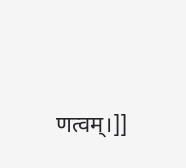णत्वम्।]]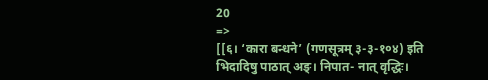20
=>
[[६। ‘कारा बन्धने’ (गणसूत्रम् ३-३-१०४) इति भिदादिषु पाठात् अङ्। निपात- नात् वृद्धिः।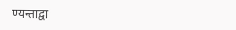ण्यन्ताद्वा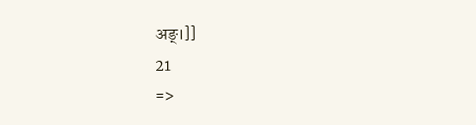अङ्।]]
21
=>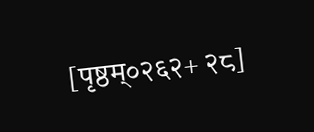[पृष्ठम्०२६२+ २८]